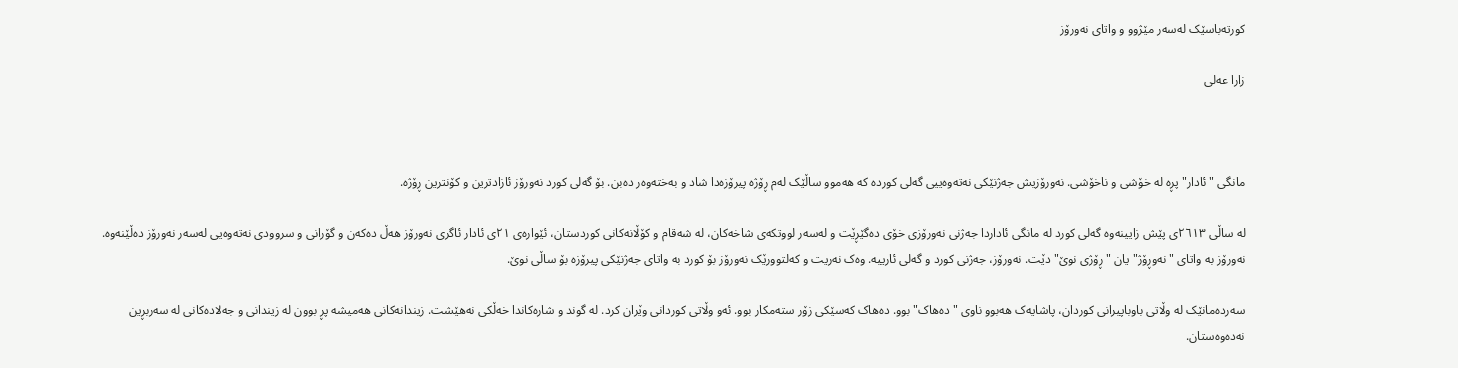کورتەباسێک لەسەر مێژوو و واتای نەورۆز

زارا عەلی



مانگی "ئادار" پڕە لە خۆشی و ناخۆشی. نەورۆزیش جەژنێکی نەتەوەییی گەلی کوردە کە هەموو ساڵێک لەم ڕۆژە پیرۆزەدا شاد و بەختەوەر دەبن. بۆ گەلی کورد نەورۆز ئازادترین و کۆنترین ڕۆژە.

لە ساڵی ٢٦١٣ی پێش زایینەوە گەلی کورد لە مانگی ئاداردا جەژنی نەورۆزی خۆی دەگێڕێت و لەسەر لووتکەی شاخەکان، لە شەقام و کۆڵانەکانی کوردستان، ئێوارەی ٢١ی ئادار ئاگری نەورۆز هەڵ دەکەن و گۆرانی و سروودی نەتەوەیی لەسەر نەورۆز دەڵێنەوە. نەورۆز بە واتای "نەوڕۆژ" یان "ڕۆژی نوێ" دێت. نەورۆز، جەژنی کورد و گەلی ئارییە. وەک نەریت و کەلتوورێک نەورۆز بۆ کورد بە واتای جەژنێکی پیرۆزە بۆ ساڵی نوێ.

سەردەمانێک لە وڵاتی باوباپیرانی کوردان، پاشایەک هەبوو ناوی "دەهاک" بوو. دەهاک کەسێکی زۆر ستەمکار بوو. ئەو وڵاتی کوردانی وێران کرد. لە گوند و شارەکاندا خەڵکی نەهێشت. زیندانەکانی هەمیشە پڕ بوون لە زیندانی و جەلادەکانی لە سەربڕین نەدەوەستان.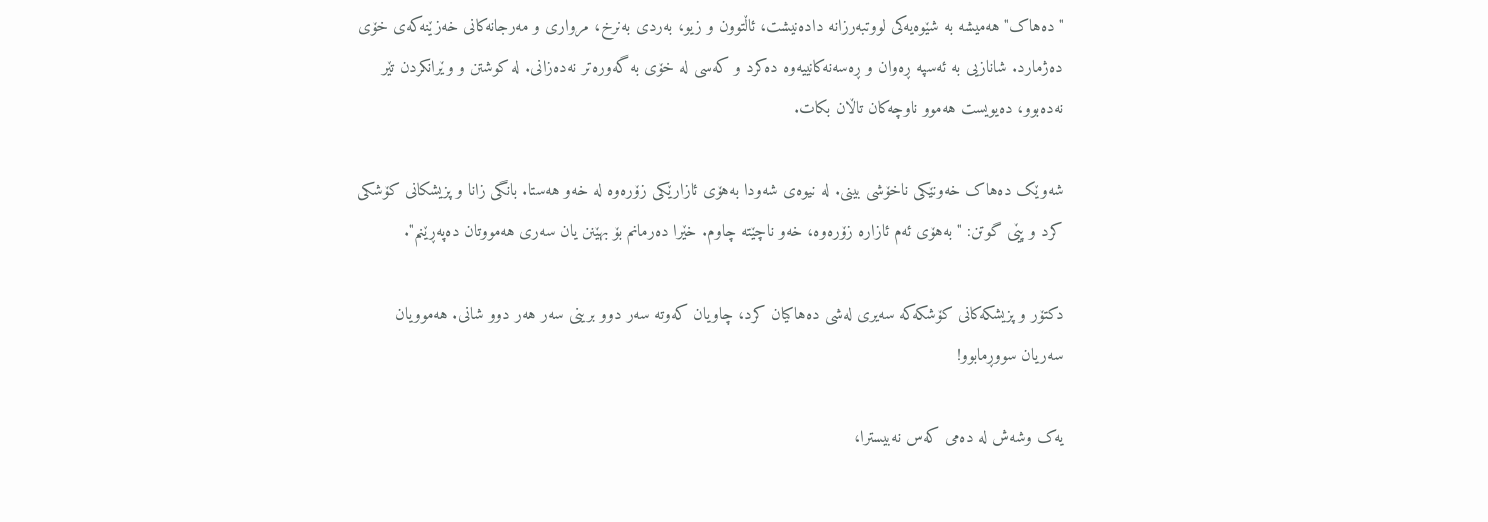"دەهاک" هەمیشە بە شێوەیەکی لووتبەرزانە دادەنیشت، ئاڵتوون و زیو، بەردی بەنرخ، مرواری و مەرجانەکانی خەزێنەکەی خۆی دەژمارد. شانازیی بە ئەسپە ڕەوان و ڕەسەنەکانییەوە دەکرد و کەسی لە خۆی بە گەورەتر نەدەزانی. لە کوشتن و وێرانکردن تێر نەدەبوو، دەیویست هەموو ناوچەکان تاڵان بکات.

شەوێک دەهاک خەونێکی ناخۆشی بینی. لە نیوەی شەودا بەهۆی ئازارێکی زۆرەوە لە خەو هەستا. بانگی زانا و پزیشکانی کۆشکی کرد و پێی گوتن: "بەهۆی ئەم ئازارە زۆرەوە، خەو ناچێتە چاوم. خێرا دەرمانم بۆ بهێنن یان سەری هەمووتان دەپەڕێنم".

دکتۆر و پزیشکەکانی کۆشکەکە سەیری لەشی دەهاکیان کرد، چاویان کەوتە سەر دوو برینی سەر هەر دوو شانی. هەموویان سەریان سووڕمابوو!

یەک وشەش لە دەمی کەس نەبیسترا،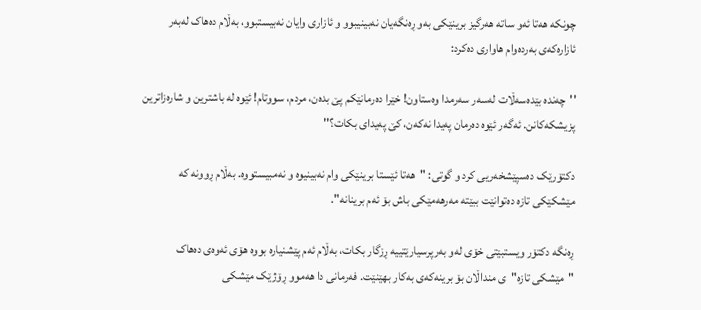چونکە هەتا ئەو ساتە هەرگیز برینێکی بەو ڕەنگەیان نەبینیبوو و ئازاری وایان نەبیستبوو، بەڵام دەهاک لەبەر ئازارەکەی بەردەوام هاواری دەکرد:

''چەندە بێدەسەڵات لەسەر سەرمدا وەستاون! خێرا دەرمانێکم پێ بدەن، مردم، سووتام! ئێوە لە باشترین و شارەزاترین پزیشکەکانن. ئەگەر ئێوە دەرمان پەیدا نەکەن، کێ پەیدای بکات؟''

دکتۆرێک دەسپێشخەریی کرد و گوتی: "هەتا ئێستا برینێکی وام نەبینیوە و نەمبیستووە. بەڵام ڕوونە کە مێشکێکی تازە دەتوانێت ببێتە مەرهەمێکی باش بۆ ئەم برینانە".

ڕەنگە دکتۆر ویستبێتی خۆی لەو بەرپرسیارێتییە ڕزگار بکات، بەڵام ئەم پێشنیارە بووە هۆی ئەوەی دەهاک "مێشکی تازە"ی منداڵان بۆ برینەکەی بەکار بهێنێت. فەرمانی دا هەموو ڕۆژێک مێشکی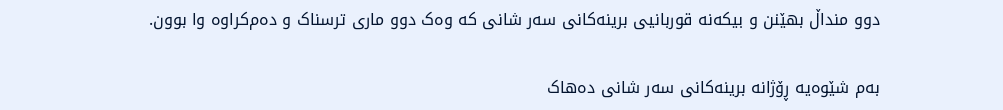دوو منداڵ بهێنن و بیکەنە قوربانیی برینەکانی سەر شانی کە وەک دوو ماری ترسناک و دەم‌کراوە وا بوون.

بەم شێوەیە ڕۆژانە برینەکانی سەر شانی دەهاک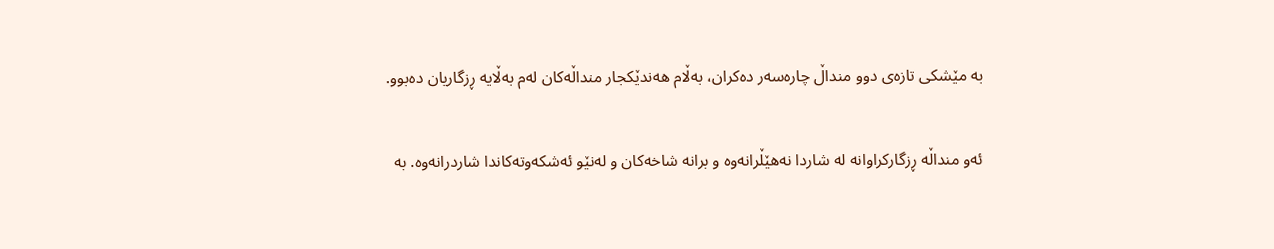بە مێشکی تازەی دوو منداڵ چارەسەر دەکران، بەڵام هەندێکجار منداڵەکان لەم بەڵایە ڕزگاریان دەبوو.

ئەو منداڵە ڕزگارکراوانە لە شاردا نەهێڵرانەوە و برانە شاخەکان و لەنێو ئەشکەوتەکاندا شاردرانەوە. بە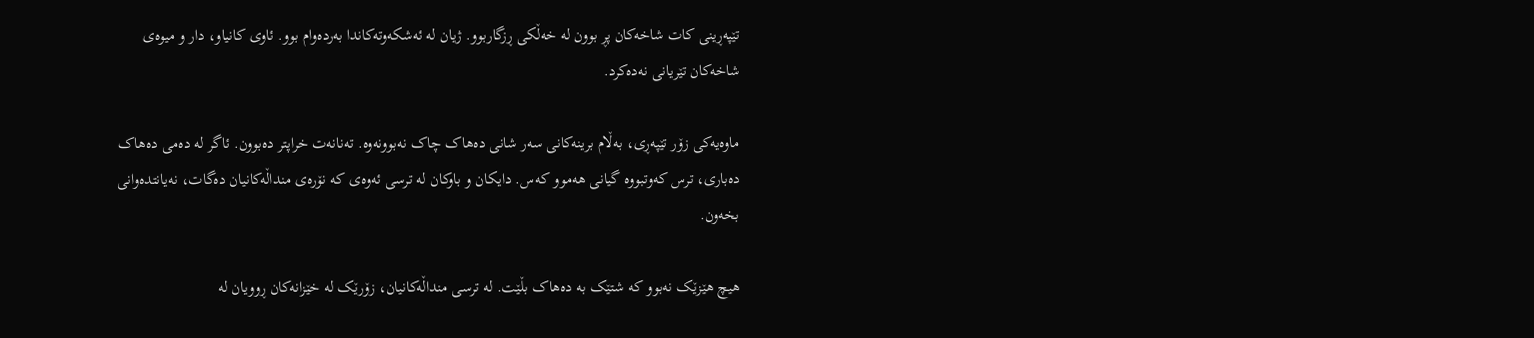تێپەڕینی کات شاخەکان پڕ بوون لە خەڵکی ڕزگاربوو. ژیان لە ئەشکەوتەکاندا بەردەوام بوو. ئاوی کانیاو، دار و میوەی شاخەکان تێریانی نەدەکرد.

ماوەیەکی زۆر تێپەڕی، بەڵام برینەکانی سەر شانی دەهاک چاک نەبوونەوە. تەنانەت خراپتر دەبوون. ئاگر لە دەمی دەهاک دەباری، ترس کەوتبووە گیانی هەموو کەس. دایکان و باوکان لە ترسی ئەوەی کە نۆرەی منداڵەکانیان دەگات، نەیانتدەوانی بخەون.

هیچ هێزێک نەبوو کە شتێک بە دەهاک بڵێت. لە ترسی منداڵەکانیان، زۆرێک لە خێزانەکان ڕوویان لە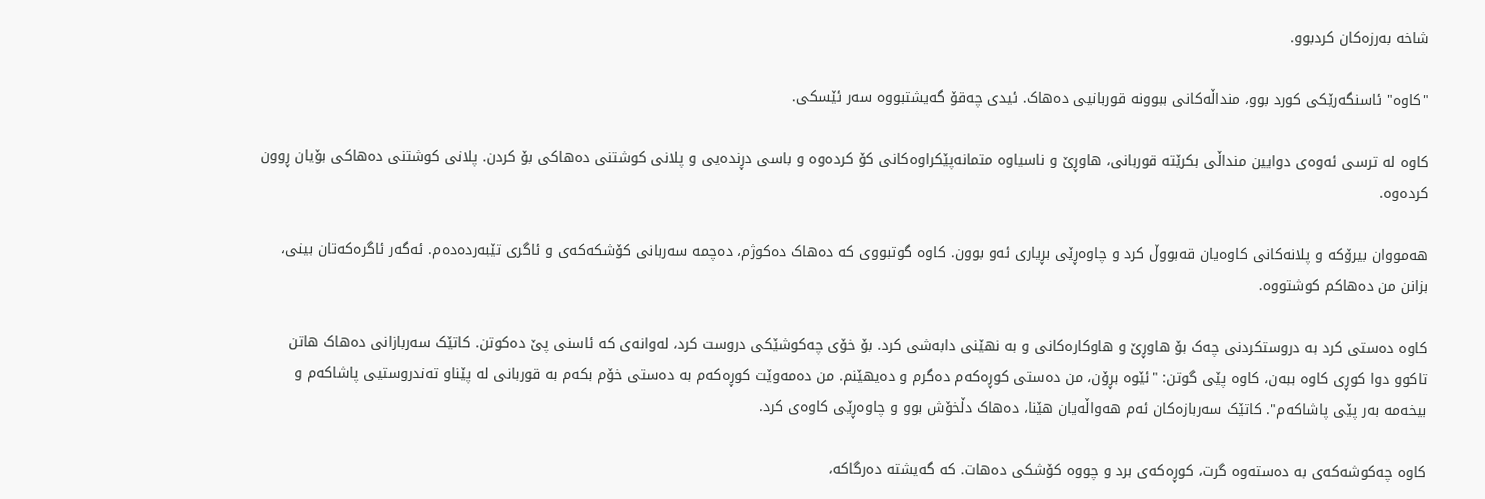شاخە بەرزەکان کردبوو.

"کاوە" ئاسنگەرێکی کورد بوو، منداڵەکانی ببوونە قوربانیی دەهاک. ئیدی چەقۆ گەیشتبووە سەر ئێسکی.

کاوە لە ترسی ئەوەی دوایین منداڵی بکرێتە قوربانی، هاوڕێ و ناسیاوە متمانەپێکراوەکانی کۆ کردەوە و باسی دڕندەیی و پلانی کوشتنی دەهاکی بۆ کردن. پلانی کوشتنی دەهاکی بۆیان ڕوون کردەوە.

هەمووان بیرۆکە و پلانەکانی کاوەیان قەبووڵ کرد و چاوەڕێی بڕیاری ئەو بوون. کاوە گوتبووی کە دەهاک دەکوژم، دەچمە سەربانی کۆشکەکەی و ئاگری تێبەردەدەم. ئەگەر ئاگرەکەتان بینی، بزانن من دەهاکم کوشتووە.

کاوە دەستی کرد بە دروستکردنی چەک بۆ هاوڕێ و هاوکارەکانی و بە نهێنی دابەشی کرد. بۆ خۆی چەکوشێکی دروست کرد، لەوانەی کە ئاسنی پێ دەکوتن. کاتێک سەربازانی دەهاک هاتن تاکوو دوا کوڕی کاوە ببەن، کاوە پێی گوتن: "ئێوە بڕۆن، من دەستی کوڕەکەم دەگرم و دەیهێنم. من دەمەوێت کوڕەکەم بە دەستی خۆم بکەم بە قوربانی لە پێناو تەندروستیی پاشاکەم و بیخەمە بەر پێی پاشاکەم". کاتێک سەربازەکان ئەم هەواڵەیان هێنا، دەهاک دڵخۆش بوو و چاوەڕێی کاوەی کرد.

کاوە چەکوشەکەی بە دەستەوە گرت، کوڕەکەی برد و چووە کۆشکی دەهات. کە گەیشتە دەرگاکە،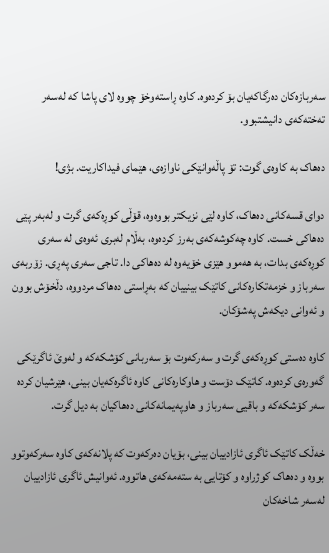سەربازەکان دەرگاکەیان بۆ کردەوە. کاوە ڕاستەوخۆ چووە لای پاشا کە لەسەر تەختەکەی دانیشتبوو.

دەهاک بە کاوەی گوت: تۆ پاڵەوانێکی ناوازەی، هێمای فیداکاریت. بژی!

دوای قسەکانی دەهاک، کاوە لێی نزیکتر بووەوە، قۆڵی کوڕەکەی گرت و لەبەر پێی دەهاکی خست. کاوە چەکوشەکەی بەرز کردەوە، بەڵام لەبری ئەوەی لە سەری کوڕەکەی بدات، بە هەموو هێزی خۆیەوە لە دەهاکی دا. تاجی سەری پەڕی. زۆربەی سەرباز و خزمەتکارەکانی کاتێک بینییان کە بەڕاستی دەهاک مردووە، دڵخۆش بوون و ئەوانی دیکەش پەشۆکان.

کاوە دەستی کوڕەکەی گرت و سەرکەوت بۆ سەربانی کۆشکەکە و لەوێ ئاگرێکی گەورەی کردەوە. کاتێک دۆست و هاوکارەکانی کاوە ئاگرەکەیان بینی، هێرشیان کردە سەر کۆشکەکە و باقیی سەرباز و هاوپەیمانەکانی دەهاکیان بە دیل گرت.

خەڵک کاتێک ئاگری ئازادییان بینی، بۆیان دەرکەوت کە پلانەکەی کاوە سەرکەوتوو بووە و دەهاک کوژراوە و کۆتایی بە ستەمەکەی هاتووە. ئەوانیش ئاگری ئازادییان لەسەر شاخەکان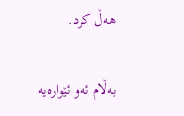هەڵ کرد.

بەڵام ئەو ئێوارەیە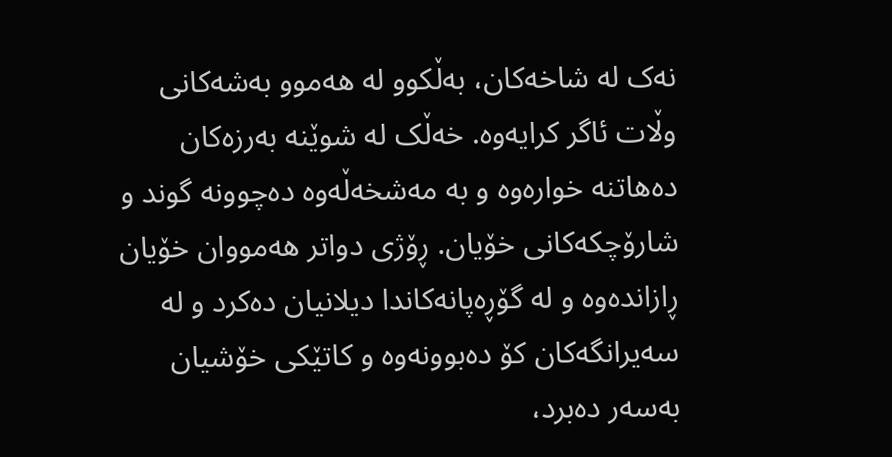نەک لە شاخەکان، بەڵکوو لە هەموو بەشەکانی وڵات ئاگر کرایەوە. خەڵک لە شوێنە بەرزەکان دەهاتنە خوارەوە و بە مەشخەڵەوە دەچوونە گوند و شارۆچکەکانی خۆیان. ڕۆژی دواتر هەمووان خۆیان ڕازاندەوە و لە گۆڕەپانەکاندا دیلانیان دەکرد و لە سەیرانگەکان کۆ دەبوونەوە و کاتێکی خۆشیان بەسەر دەبرد،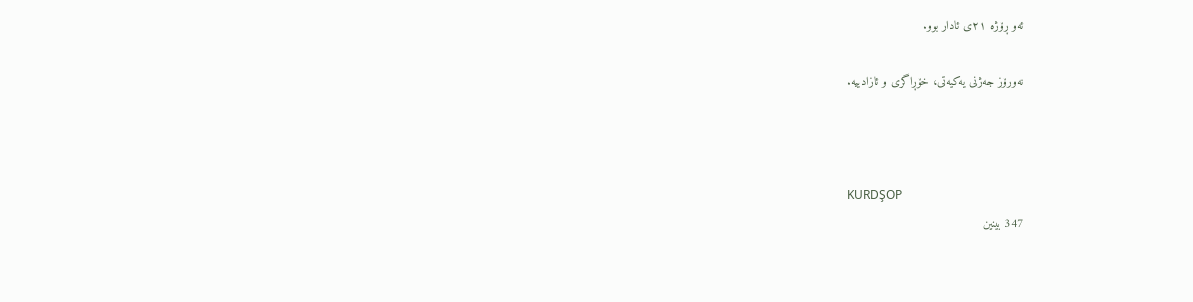ئەو ڕۆژە ٢١ی ئادار بوو.

نەورۆز جەژنی یەکیەتی، خۆڕاگری و ئازادییە.



KURDŞOP
347 بینین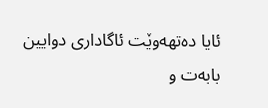ئایا دەتهەوێت ئاگاداری دوایین بابەت و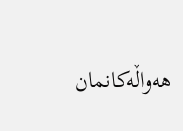هەواڵەکانمان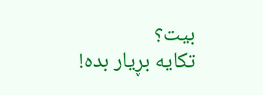بیت؟
تکایە بڕیار بدە!